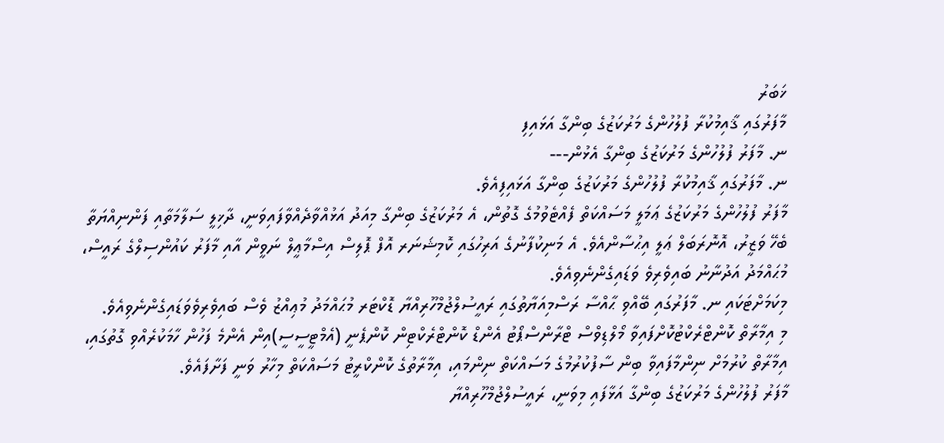ޚަބަރު
މާފަރުގައި ޤާއިމުކުރާ ފުލުހުންގެ މަރުކަޒުގެ ބިންގާ އަޅައިފި
ނ. މާފަރު ފުލުހުންގެ މަރުކަޒުގެ ބިންގާ އެޅުން---
ނ. މާފަރުގައި ޤާއިމުކުރާ ފުލުހުންގެ މަރުކަޒުގެ ބިންގާ އަޅައިފިއެވެ.
މާފަރު ފުލުހުންގެ މަރުކަޒުގެ ޢަމަލީ މަސައްކަތް ފެއްޓެވުމުގެ ގޮތުން، އެ މަރުކަޒުގެ ބިންގާ މިއަދު އަޅުއްވާދެއްވާފައިވަނީ، ދާޚިލީ ސަލާމަތާއި ފަންނިއްޔަތާ ބެހޭ ވަޒީރު، އޮނޮރަބަލް ޢަލީ އިޙުސާންއެވެ. އެ މަނިކުފާނުގެ އަރިހުގައި ކޮމިޝަނަރ އޮފް ޕޮލިސް އިސްމާޢީލް ނަވީން އާއި މާފަރު ކައުންސިލްގެ ރައީސް، މުޙައްމަދު އަދުނާނު ބައިވެރިވެ ވަޑައިގެންނެވިއެވެ.
މިކަމަށްޓަކައި ނ. މާފަރުގައި ބޭއްވި ޙާއްސާ ރަސްމިއަޔާތުގައި ރައީސުލްޖުމްހޫރިއްޔާ ޑޮކްޓަރ މުޙައްމަދު މުޢިއްޒު ވެސް ބައިވެރިވެވަޑައިގެންނެވިއެވެ.
މި އިމާރާތް ކޮންޓްރެކްޓުކޮށްފައިވާ މޯލްޑިވްސް ޓްރާންސްޕޯޓު އެންޑް ކޮންޓްރެކްޓިން ކޮންޕެނީ (އެމްޓީސީސީ)އިން އެންމެ ފަހުން ހާމަކުރެއްވި ގޮތުގައި، އިމާރާތް ކުރުމަށް ނިންމާފައިވާ ބިން ސާފުކުރުމުގެ މަސައްކަތް ނިންމައި، އިމާރާތުގެ ކޮންކްރީޓު މަސައްކަތް މިހާރު ވަނީ ފަށާފައެވެ.
މާފަރު ފުލުހުންގެ މަރުކަޒުގެ ބިންގާ އަޅާފައި މިވަނީ، ރައީސުލްޖުމްހޫރިއްޔާ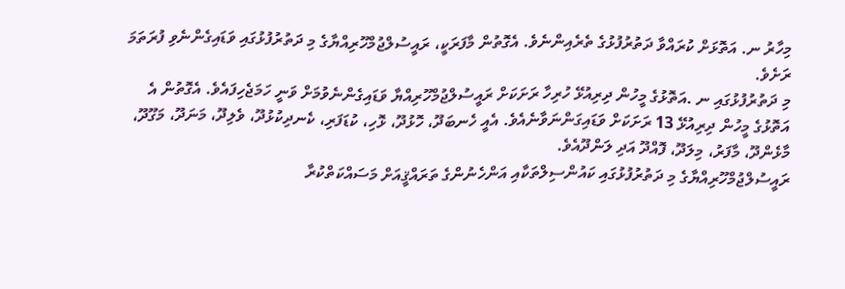މިހާރު ނ. އަތޮޅަށް ކުރައްވާ ދަތުރުފުޅުގެ ތެރެއިންނެވެ. އެގޮތުން މާފަރަކީ، ރައީސުލްޖުމްހޫރިއްޔާގެ މި ދަތުރުފުޅުގައި ވަޑައިގެންނެވި ފުރަތަމަ ރަށެވެ.
މި ދަތުރުފުޅުގައި ނ .އަތޮޅުގެ މީހުން ދިރިއުޅޭ ހުރިހާ ރަށަކަށް ރައީސުލްޖުމްހޫރިއްޔާ ވަޑައިގެންނެވުމަށް ވަނީ ހަމަޖެހިފައެވެ. އެގޮތުން އެ އަތޮޅުގެ މީހުން ދިރިއުޅޭ 13 ރަށަކަށް ވަޑައިގަންނަވާނެއެވެ. އެއީ ހެނބަދޫ، ހޮޅުދޫ، ޅޮހި، ކުޑަފަރި، ކެނދިކުޅުދޫ، ވެލިދޫ، މަނަދޫ، މަގޫދޫ، މާޅެންދޫ، މާފަރު، މިލަދޫ، ފޮއްދޫ އަދި ލަންދޫއެވެ.
ރައީސުލްޖުމްހޫރިއްޔާގެ މި ދަތުރުފުޅުގައި ކައުންސިލްތަކާއި އަންހެނުންގެ ތަރައްޤީއަށް މަސައްކަތްކުރާ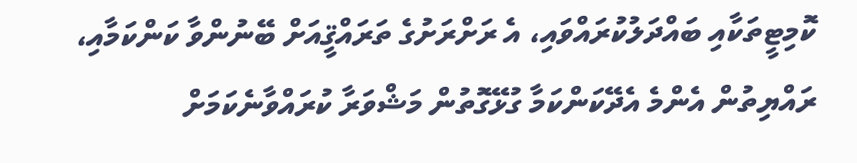ކޮމިޓީތަކާއި ބައްދަލުކުރައްވައި، އެ ރަށްރަށުގެ ތަރައްޤީއަށް ބޭނުންވާ ކަންކަމާއި، ރައްޔިތުން އެންމެ އެދޭކަންކަމާ ގުޅޭގޮތުން މަޝްވަރާ ކުރައްވާނެކަމަށް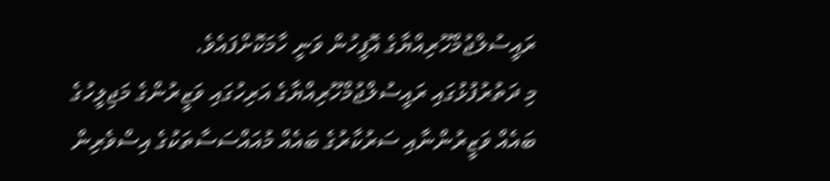ރައީސުލްޖުމްހޫރިއްޔާގެ އޮފީހުން ވަނީ ހާމަކޮށްފައެވެ.
މި ދަތުރުފުޅުގައި ރައީސުލްޖުމްހޫރިއްޔާގެ އަރިހުގައި ވަޒީރުންގެ މަޖިލީހުގެ ބައެއް ވަޒީރުންނާއި ސަރުކާރުގެ ބައެއް މުއައްސަސާތަކުގެ އިސްވެރިން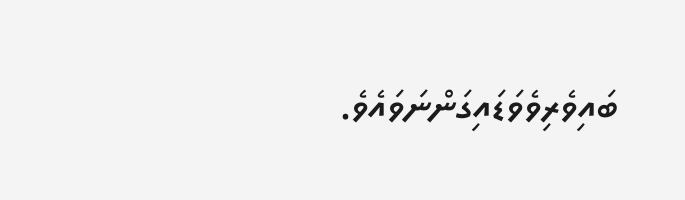ބައިވެރިވެވަޑައިގަންނަވައެވެ.